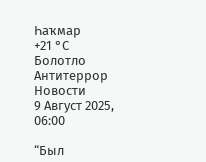Һаҡмар
+21 °С
Болотло
Антитеррор
Новости
9 Август 2025, 06:00

“Был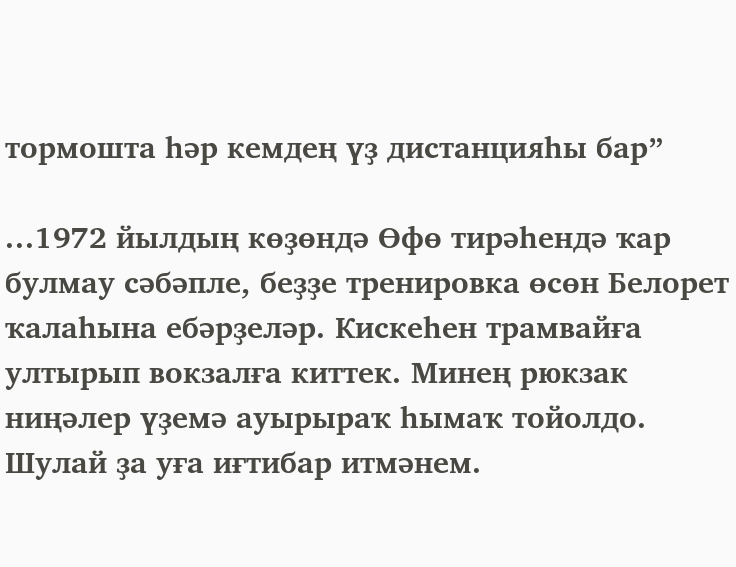тормошта һәр кемдең үҙ дистанцияһы бар”

...1972 йылдың көҙөндә Өфө тирәһендә ҡар булмау сәбәпле, беҙҙе тренировка өсөн Белорет ҡалаһына ебәрҙеләр. Кискеһен трамвайға ултырып вокзалға киттек. Минең рюкзак ниңәлер үҙемә ауырыраҡ һымаҡ тойолдо. Шулай ҙа уға иғтибар итмәнем.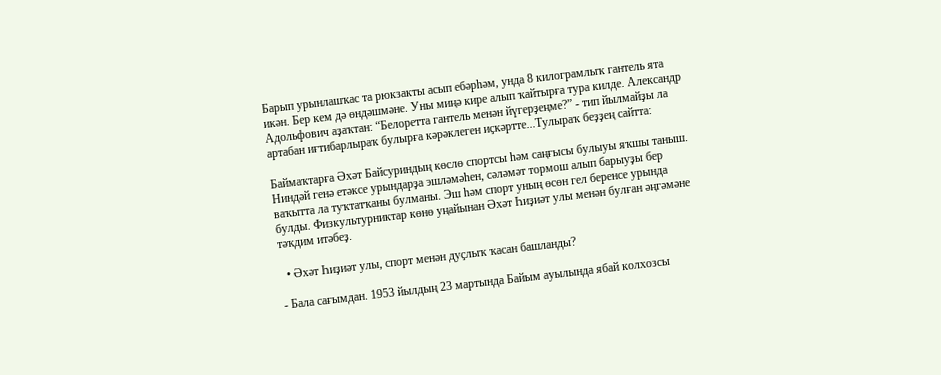Барып урынлашҡас та рюкзакты асып ебәрһәм, унда 8 килограмлыҡ гантель ята икән. Бер кем дә өндәшмәне. Уны миңә кире алып ҡайтырға тура килде. Александр Адольфович аҙаҡтан: “Белоретта гантель менән йүгерҙеңме?” - тип йылмайҙы ла артабан иғтибарлыраҡ булырға кәрәклеген иҫкәртте...Тулыраҡ беҙҙең сайтта:

Баймаҡтарға Әхәт Байсуриндың көслө спортсы һәм саңғысы булыуы яҡшы таныш. Ниндәй генә етәксе урындарҙа эшләмәһен, сәләмәт тормош алып барыуҙы бер ваҡытта ла туҡтатҡаны булманы. Эш һәм спорт уның өсөн гел беренсе урында булды. Физкультурниктар көнө уңайынан Әхәт Һиҙиәт улы менән булған әңгәмәне тәҡдим итәбеҙ.

  • Әхәт Һиҙиәт улы, спорт менән дуҫлыҡ ҡасан башланды?

- Бала сағымдан. 1953 йылдың 23 мартында Байым ауылында ябай колхозсы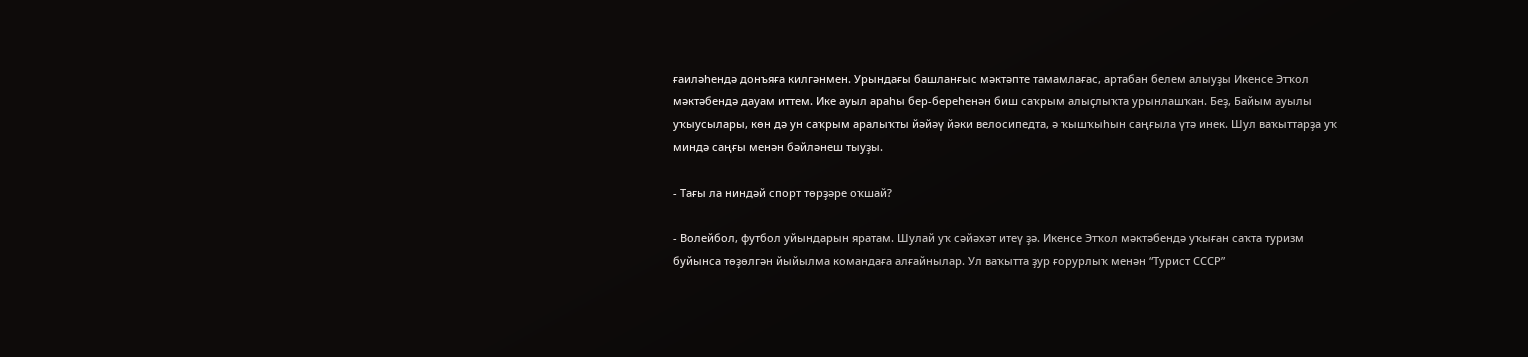ғаиләһендә донъяға килгәнмен. Урындағы башланғыс мәктәпте тамамлағас, артабан белем алыуҙы Икенсе Этҡол мәктәбендә дауам иттем. Ике ауыл араһы бер-береһенән биш саҡрым алыҫлыҡта урынлашҡан. Беҙ, Байым ауылы уҡыусылары, көн дә ун саҡрым аралыҡты йәйәү йәки велосипедта, ә ҡышҡыһын саңғыла үтә инек. Шул ваҡыттарҙа уҡ миндә саңғы менән бәйләнеш тыуҙы.

- Тағы ла ниндәй спорт төрҙәре оҡшай?

- Волейбол, футбол уйындарын яратам. Шулай уҡ сәйәхәт итеү ҙә. Икенсе Этҡол мәктәбендә уҡыған саҡта туризм буйынса төҙөлгән йыйылма командаға алғайнылар. Ул ваҡытта ҙур ғорурлыҡ менән “Турист СССР”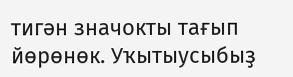тигән значокты тағып йөрөнөк. Уҡытыусыбыҙ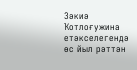Зәкиә Ҡотлоғужина етәкселегендә өс йыл рәттән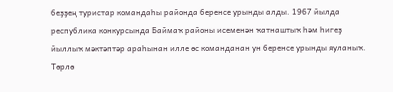беҙҙең туристар командаһы районда беренсе урынды алды. 1967 йылда республика конкурсында Баймаҡ районы исеменән ҡатнаштыҡ һәм һигеҙ йыллыҡ мәктәптәр араһынан илле өс команданан ун беренсе урынды яуланыҡ. Төрлө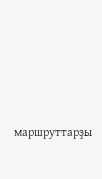маршруттарҙы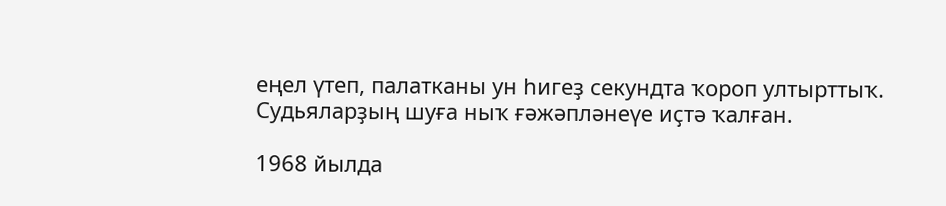еңел үтеп, палатканы ун һигеҙ секундта ҡороп ултырттыҡ. Судьяларҙың шуға ныҡ ғәжәпләнеүе иҫтә ҡалған.

1968 йылда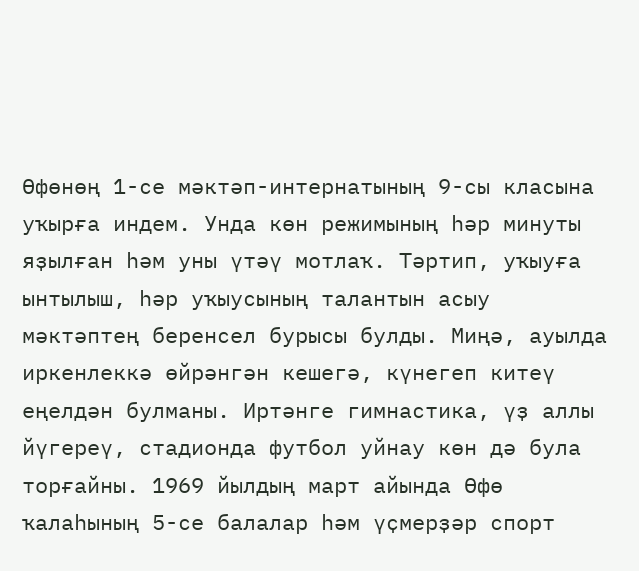Өфөнөң 1-се мәктәп-интернатының 9-сы класына уҡырға индем. Унда көн режимының һәр минуты яҙылған һәм уны үтәү мотлаҡ. Тәртип, уҡыуға ынтылыш, һәр уҡыусының талантын асыу мәктәптең беренсел бурысы булды. Миңә, ауылда иркенлеккә өйрәнгән кешегә, күнегеп китеү еңелдән булманы. Иртәнге гимнастика, үҙ аллы йүгереү, стадионда футбол уйнау көн дә була торғайны. 1969 йылдың март айында Өфө ҡалаһының 5-се балалар һәм үҫмерҙәр спорт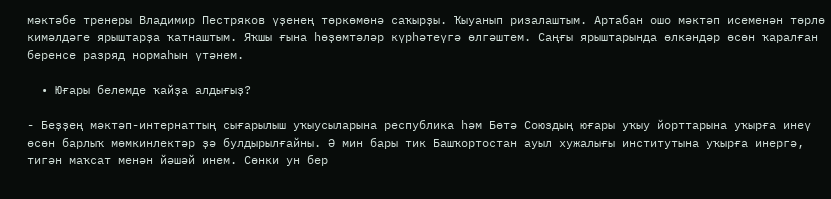мәктәбе тренеры Владимир Пестряков үҙенең төркөмөнә саҡырҙы. Ҡыуанып ризалаштым. Артабан ошо мәктәп исеменән төрлө кимәлдәге ярыштарҙа ҡатнаштым. Яҡшы ғына һөҙөмтәләр күрһәтеүгә өлгәштем. Саңғы ярыштарында өлкәндәр өсөн ҡаралған беренсе разряд нормаһын үтәнем.

  • Юғары белемде ҡайҙа алдығыҙ?

- Беҙҙең мәктәп-интернаттың сығарылыш уҡыусыларына республика һәм Бөтә Союздың юғары уҡыу йорттарына уҡырға инеү өсөн барлыҡ мөмкинлектәр ҙә булдырылғайны. Ә мин бары тик Башҡортостан ауыл хужалығы институтына уҡырға инергә, тигән маҡсат менән йәшәй инем. Сөнки ун бер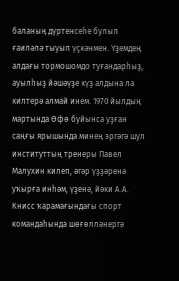баланың дүртенсеһе булып ғаиләлә тыуып үҫкәнмен. Үҙемдең алдағы тормошомдо туғандарһыҙ, ауылһыҙ йәшәүҙе күҙ алдына ла килтерә алмай инем. 1970 йылдың мартында Өфө буйынса уҙған саңғы ярышында минең эргәгә шул институттың тренеры Павел Малухин килеп, әгәр үҙҙәренә уҡырға инһәм, үҙенә, йәки А.А. Книсс ҡарамағындағы спорт командаһында шөғөлләнергә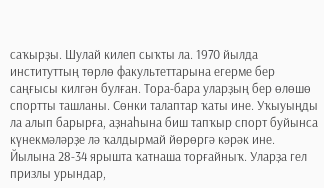саҡырҙы. Шулай килеп сыҡты ла. 1970 йылда институттың төрлө факультеттарына егерме бер саңғысы килгән булған. Тора-бара уларҙың бер өлөшө спортты ташланы. Сөнки талаптар ҡаты ине. Уҡыуыңды ла алып барырға, аҙнаһына биш тапҡыр спорт буйынса күнекмәләрҙе лә ҡалдырмай йөрөргә кәрәк ине. Йылына 28-34 ярышта ҡатнаша торғайныҡ. Уларҙа гел призлы урындар,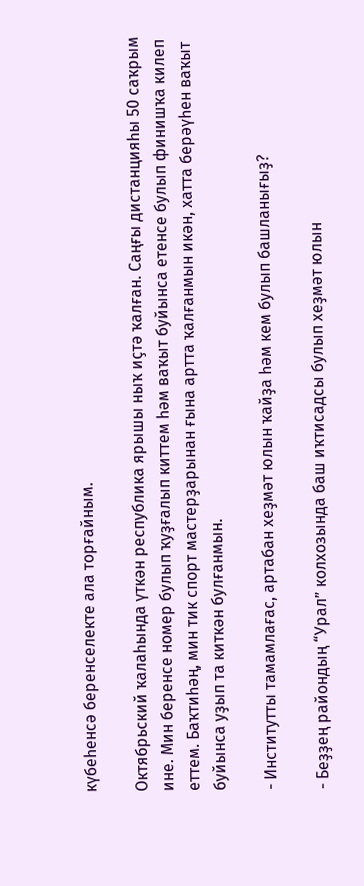күбеһенсә беренселекте ала торғайным.

Октябрьский ҡалаһында үткән республика ярышы ныҡ иҫтә ҡалған. Саңғы дистанцияһы 50 саҡрым ине. Мин беренсе номер булып ҡуҙғалып киттем һәм ваҡыт буйынса етенсе булып финишҡа килеп еттем. Баҡтиһәң, мин тик спорт мастерҙарынан ғына артта ҡалғанмын икән, хатта берәүһен ваҡыт буйынса уҙып та киткән булғанмын.

- Институтты тамамлағас, артабан хеҙмәт юлын ҡайҙа һәм кем булып башланығыҙ?

- Беҙҙең райондың “Урал” колхозында баш иҡтисадсы булып хеҙмәт юлын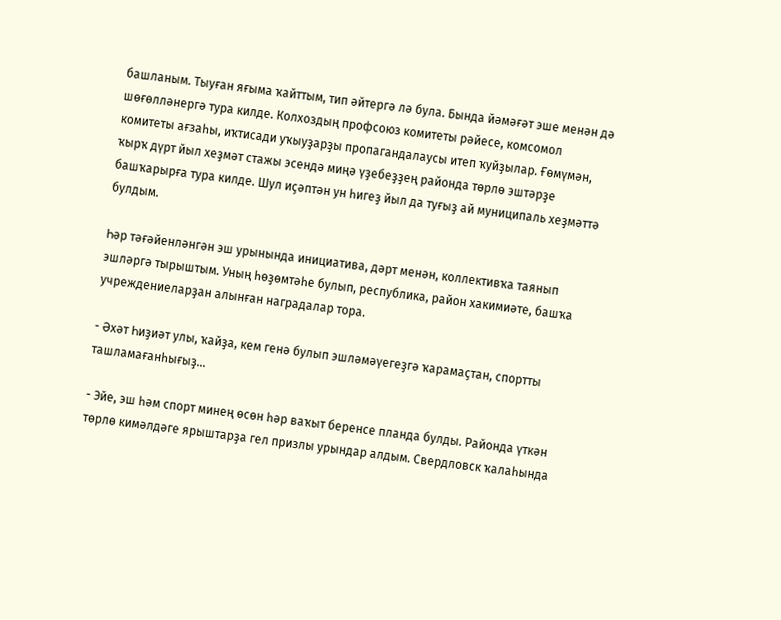башланым. Тыуған яғыма ҡайттым, тип әйтергә лә була. Бында йәмәғәт эше менән дә шөғөлләнергә тура килде. Колхоздың профсоюз комитеты рәйесе, комсомол комитеты ағзаһы, иҡтисади уҡыуҙарҙы пропагандалаусы итеп ҡуйҙылар. Ғөмүмән, ҡырҡ дүрт йыл хеҙмәт стажы эсендә миңә үҙебеҙҙең районда төрлө эштәрҙе башҡарырға тура килде. Шул иҫәптән ун һигеҙ йыл да туғыҙ ай муниципаль хеҙмәттә булдым.

Һәр тәғәйенләнгән эш урынында инициатива, дәрт менән, коллективҡа таянып эшләргә тырыштым. Уның һөҙөмтәһе булып, республика, район хакимиәте, башҡа учреждениеларҙан алынған наградалар тора.

- Әхәт Һиҙиәт улы, ҡайҙа, кем генә булып эшләмәүегеҙгә ҡарамаҫтан, спортты ташламағанһығыҙ...

- Эйе, эш һәм спорт минең өсөн һәр ваҡыт беренсе планда булды. Районда үткән төрлө кимәлдәге ярыштарҙа гел призлы урындар алдым. Свердловск ҡалаһында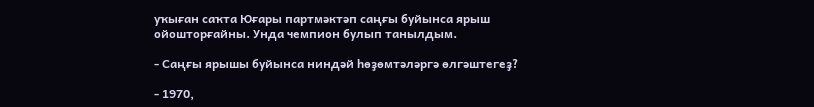уҡыған саҡта Юғары партмәктәп саңғы буйынса ярыш ойошторғайны. Унда чемпион булып танылдым.

- Саңғы ярышы буйынса ниндәй һөҙөмтәләргә өлгәштегеҙ?

- 1970,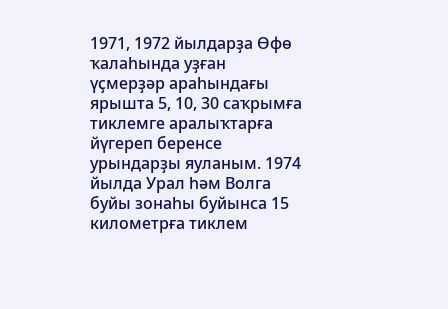1971, 1972 йылдарҙа Өфө ҡалаһында уҙған үҫмерҙәр араһындағы ярышта 5, 10, 30 саҡрымға тиклемге аралыҡтарға йүгереп беренсе урындарҙы яуланым. 1974 йылда Урал һәм Волга буйы зонаһы буйынса 15 километрға тиклем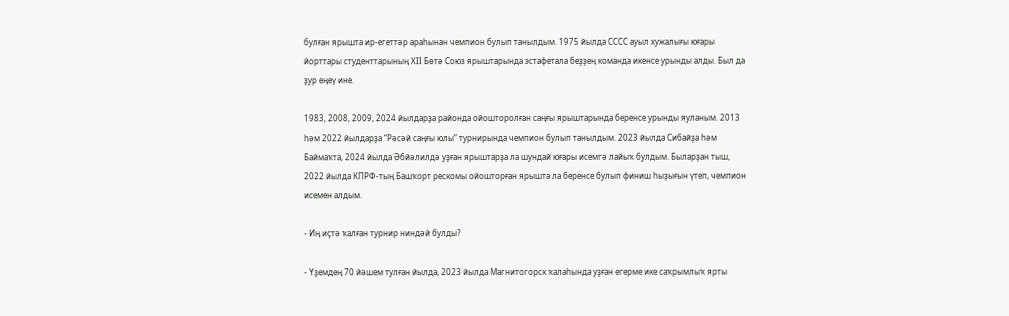булған ярышта ир-егеттәр араһынан чемпион булып танылдым. 1975 йылда СССС ауыл хужалығы юғары йорттары студенттарының XII Бөтә Союз ярыштарында эстафетала беҙҙең команда икенсе урынды алды. Был да ҙур еңеү ине.

1983, 2008, 2009, 2024 йылдарҙа районда ойошторолған саңғы ярыштарында беренсе урынды яуланым. 2013 һәм 2022 йылдарҙа “Рәсәй саңғы юлы” турнирында чемпион булып танылдым. 2023 йылда Сибайҙа һәм Баймаҡта, 2024 йылда Әбйәлилдә уҙған ярыштарҙа ла шундай юғары исемгә лайыҡ булдым. Быларҙан тыш, 2022 йылда КПРФ-тың Башҡорт рескомы ойошторған ярышта ла беренсе булып финиш һыҙығын үтеп, чемпион исемен алдым.

- Иң иҫтә ҡалған турнир ниндәй булды?

- Үҙемдең 70 йәшем тулған йылда, 2023 йылда Магнитогорск ҡалаһында уҙған егерме ике саҡрымлыҡ ярты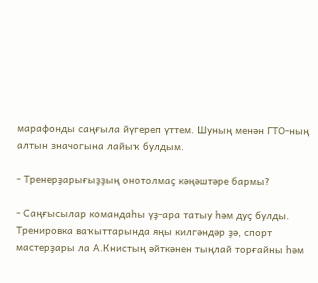марафонды саңғыла йүгереп үттем. Шуның менән ГТО-ның алтын значогына лайыҡ булдым.

- Тренерҙарығыҙҙың онотолмаҫ кәңәштәре бармы?

- Саңғысылар командаһы үҙ-ара татыу һәм дуҫ булды. Тренировка ваҡыттарында яңы килгәндәр ҙә, спорт мастерҙары ла А.Книстың әйткәнен тыңлай торғайны һәм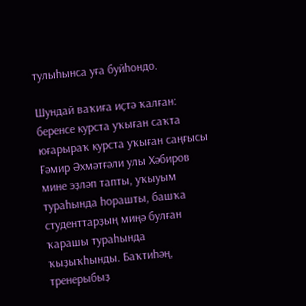тулыһынса уға буйһондо.

Шундай ваҡиға иҫтә ҡалған: беренсе курста уҡыған саҡта юғарыраҡ курста уҡыған саңғысы Ғәмир Әхмәтғәли улы Хәбиров мине эҙләп тапты, уҡыуым тураһында һорашты, башҡа студенттарҙың миңә булған ҡарашы тураһында ҡыҙыҡһынды. Баҡтиһәң, тренерыбыҙ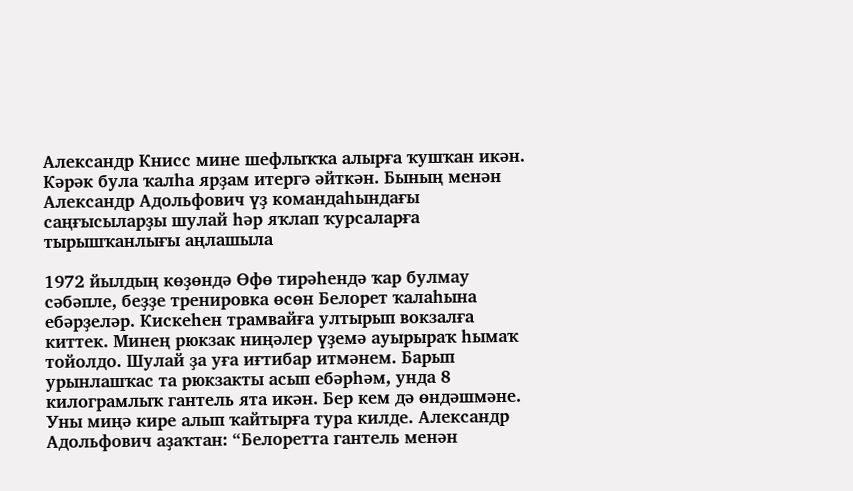Александр Книсс мине шефлыҡҡа алырға ҡушҡан икән. Кәрәк була ҡалһа ярҙам итергә әйткән. Бының менән Александр Адольфович үҙ командаһындағы саңғысыларҙы шулай һәр яҡлап ҡурсаларға тырышҡанлығы аңлашыла

1972 йылдың көҙөндә Өфө тирәһендә ҡар булмау сәбәпле, беҙҙе тренировка өсөн Белорет ҡалаһына ебәрҙеләр. Кискеһен трамвайға ултырып вокзалға киттек. Минең рюкзак ниңәлер үҙемә ауырыраҡ һымаҡ тойолдо. Шулай ҙа уға иғтибар итмәнем. Барып урынлашҡас та рюкзакты асып ебәрһәм, унда 8 килограмлыҡ гантель ята икән. Бер кем дә өндәшмәне. Уны миңә кире алып ҡайтырға тура килде. Александр Адольфович аҙаҡтан: “Белоретта гантель менән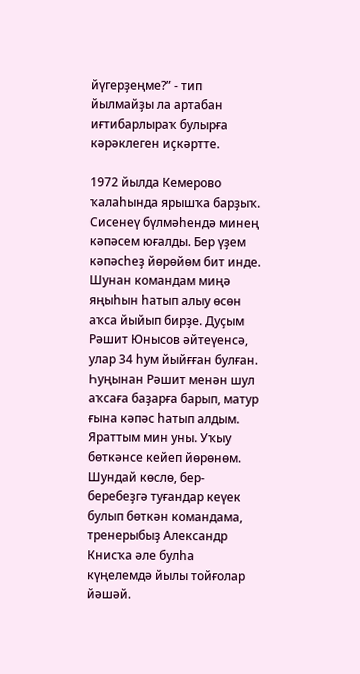йүгерҙеңме?” - тип йылмайҙы ла артабан иғтибарлыраҡ булырға кәрәклеген иҫкәртте.

1972 йылда Кемерово ҡалаһында ярышҡа барҙыҡ. Сисенеү бүлмәһендә минең кәпәсем юғалды. Бер үҙем кәпәсһеҙ йөрөйөм бит инде. Шунан командам миңә яңыһын һатып алыу өсөн аҡса йыйып бирҙе. Дуҫым Рәшит Юнысов әйтеүенсә, улар 34 һум йыйғған булған. Һуңынан Рәшит менән шул аҡсаға баҙарға барып, матур ғына кәпәс һатып алдым. Яраттым мин уны. Уҡыу бөткәнсе кейеп йөрөнөм. Шундай көслө, бер-беребеҙгә туғандар кеүек булып бөткән командама, тренерыбыҙ Александр Книсҡа әле булһа күңелемдә йылы тойғолар йәшәй.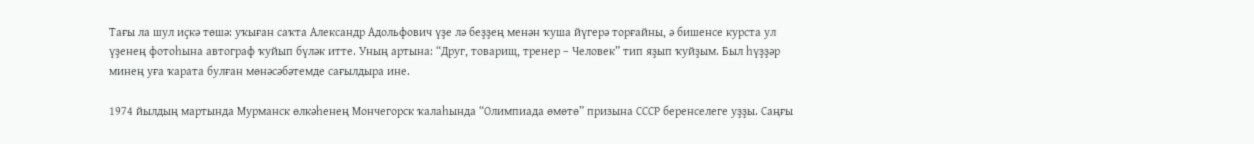Тағы ла шул иҫкә төшә: уҡыған саҡта Александр Адольфович үҙе лә беҙҙең менән ҡуша йүгерә торғайны, ә бишенсе курста ул үҙенең фотоһына автограф ҡуйып бүләк итте. Уның артына: “Друг, товарищ, тренер – Человек” тип яҙып ҡуйҙым. Был һүҙҙәр минең уға ҡарата булған мөнәсәбәтемде сағылдыра ине.

1974 йылдың мартында Мурманск өлкәһенең Мончегорск ҡалаһында “Олимпиада өмөтө” призына СССР беренселеге уҙҙы. Саңғы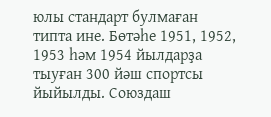юлы стандарт булмаған типта ине. Бөтәһе 1951, 1952, 1953 һәм 1954 йылдарҙа тыуған 300 йәш спортсы йыйылды. Союздаш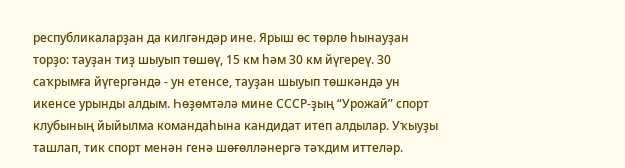республикаларҙан да килгәндәр ине. Ярыш өс төрлө һынауҙан торҙо: тауҙан тиҙ шыуып төшөү, 15 км һәм 30 км йүгереү. 30 саҡрымға йүгергәндә - ун етенсе, тауҙан шыуып төшкәндә ун икенсе урынды алдым. Һөҙөмтәлә мине СССР-ҙың “Урожай” спорт клубының йыйылма командаһына кандидат итеп алдылар. Уҡыуҙы ташлап, тик спорт менән генә шөғөлләнергә тәҡдим иттеләр.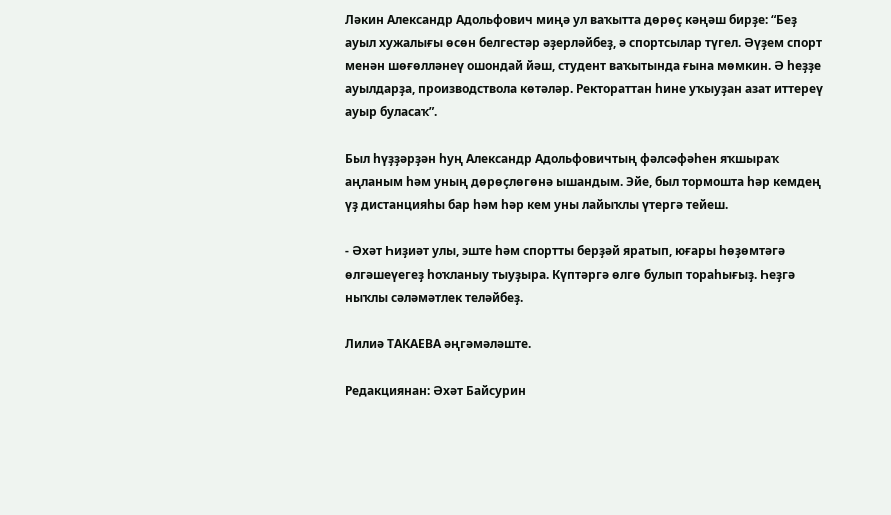Ләкин Александр Адольфович миңә ул ваҡытта дөрөҫ кәңәш бирҙе: “Беҙ ауыл хужалығы өсөн белгестәр әҙерләйбеҙ, ә спортсылар түгел. Әүҙем спорт менән шөғөлләнеү ошондай йәш, студент ваҡытында ғына мөмкин. Ә һеҙҙе ауылдарҙа, производствола көтәләр. Ректораттан һине уҡыуҙан азат иттереү ауыр буласаҡ”.

Был һүҙҙәрҙән һуң Александр Адольфовичтың фәлсәфәһен яҡшыраҡ аңланым һәм уның дөрөҫлөгөнә ышандым. Эйе, был тормошта һәр кемдең үҙ дистанцияһы бар һәм һәр кем уны лайыҡлы үтергә тейеш.

- Әхәт Һиҙиәт улы, эште һәм спортты берҙәй яратып, юғары һөҙөмтәгә өлгәшеүегеҙ һоҡланыу тыуҙыра. Күптәргә өлгө булып тораһығыҙ. Һеҙгә ныҡлы сәләмәтлек теләйбеҙ.

Лилиә ТАКАЕВА әңгәмәләште.

Редакциянан: Әхәт Байсурин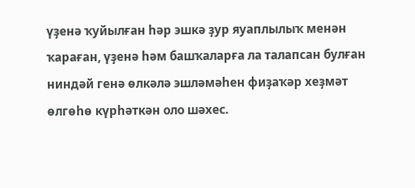үҙенә ҡуйылған һәр эшкә ҙур яуаплылыҡ менән ҡараған, үҙенә һәм башҡаларға ла талапсан булған ниндәй генә өлкәлә эшләмәһен фиҙаҡәр хеҙмәт өлгөһө күрһәткән оло шәхес.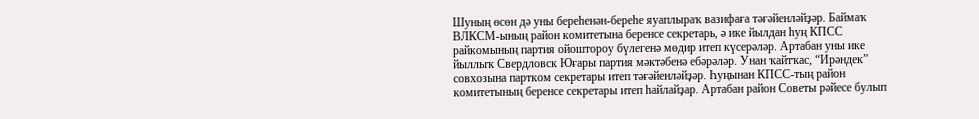Шуның өсөн дә уны береһенән-береһе яуаплыраҡ вазифаға тәғәйенләйҙәр. Баймаҡ ВЛКСМ-ының район комитетына беренсе секретарь, ә ике йылдан һуң КПСС райкомының партия ойоштороу бүлегенә мөдир итеп күсерәләр. Артабан уны ике йыллыҡ Свердловск Юғары партия мәктәбенә ебәрәләр. Унан ҡайтҡас, “Ирәндек” совхозына партком секретары итеп тәғәйенләйҙәр. Һуңынан КПСС-тың район комитетының беренсе секретары итеп һайлайҙар. Артабан район Советы рәйесе булып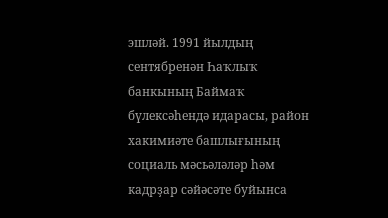эшләй. 1991 йылдың сентябренән Һаҡлыҡ банкының Баймаҡ бүлексәһендә идарасы, район хакимиәте башлығының социаль мәсьәләләр һәм кадрҙар сәйәсәте буйынса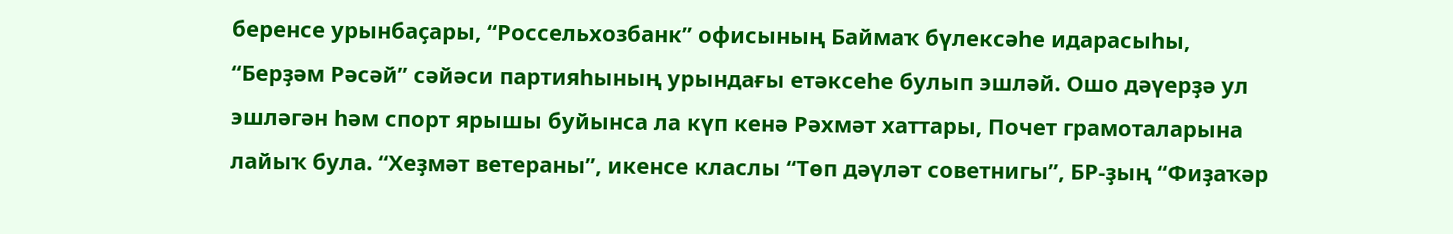беренсе урынбаҫары, “Россельхозбанк” офисының Баймаҡ бүлексәһе идарасыһы, “Берҙәм Рәсәй” сәйәси партияһының урындағы етәксеһе булып эшләй. Ошо дәүерҙә ул эшләгән һәм спорт ярышы буйынса ла күп кенә Рәхмәт хаттары, Почет грамоталарына лайыҡ була. “Хеҙмәт ветераны”, икенсе класлы “Төп дәүләт советнигы”, БР-ҙың “Фиҙаҡәр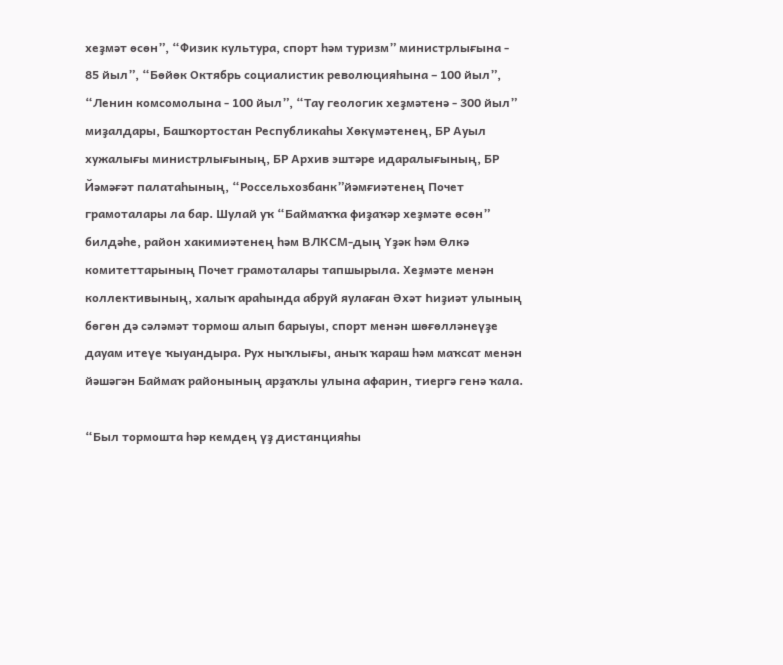хеҙмәт өсөн”, “Физик культура, спорт һәм туризм” министрлығына - 85 йыл”, “Бөйөк Октябрь социалистик революцияһына – 100 йыл”, “Ленин комсомолына - 100 йыл”, “Тау геологик хеҙмәтенә - 300 йыл” миҙалдары, Башҡортостан Республикаһы Хөкүмәтенең, БР Ауыл хужалығы министрлығының, БР Архив эштәре идаралығының, БР Йәмәғәт палатаһының, “Россельхозбанк”йәмғиәтенең Почет грамоталары ла бар. Шулай уҡ “Баймаҡҡа фиҙаҡәр хеҙмәте өсөн” билдәһе, район хакимиәтенең һәм ВЛКСМ-дың Үҙәк һәм Өлкә комитеттарының Почет грамоталары тапшырыла. Хеҙмәте менән коллективының, халыҡ араһында абруй яулаған Әхәт Һиҙиәт улының бөгөн дә сәләмәт тормош алып барыуы, спорт менән шөғөлләнеүҙе дауам итеүе ҡыуандыра. Рух ныҡлығы, аныҡ ҡараш һәм маҡсат менән йәшәгән Баймаҡ районының арҙаҡлы улына афарин, тиергә генә ҡала.

“Был тормошта һәр кемдең үҙ дистанцияһы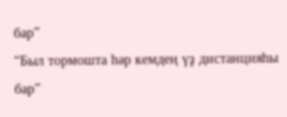бар”
“Был тормошта һәр кемдең үҙ дистанцияһы бар”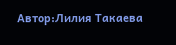Автор:Лилия Такаева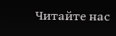Читайте нас